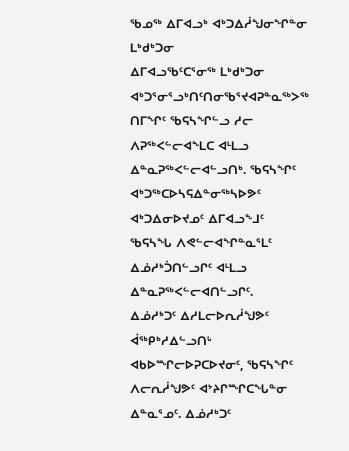ᖃᓄᖅ ᐃᒥᐊᓗᒃ ᐊᒃᑐᐃᓲᖑᓂᖏᓐᓂ ᒪᒃᑯᒃᑐᓂ
ᐃᒥᐊᓗᖃᑦᑕᕐᓂᖅ ᒪᒃᑯᒃᑐᓂ ᐊᒃᑐᕐᓂᕐᓗᒃᑎᑦᑎᓂᖃᕐᔪᐊᕈᓐᓇᖅᐳᖅ ᑎᒥᖏᑦ ᖃᕋᓴᖏᓪᓗ ᓱᓕ ᐱᕈᖅᐸᓪᓕᐊᖕᒪᑕ ᐊᒻᒪᓗ ᐃᓐᓇᕈᖅᐸᓪᓕᐊᓪᓗᑎᒃ. ᖃᕋᓴᖏᑦ ᐊᒃᑐᖅᑕᐅᓴᕋᐃᓐᓂᖅᓴᐅᕗᑦ ᐊᒃᑐᐃᓂᐅᔪᓄᑦ ᐃᒥᐊᓗᖕᒧᑦ ᖃᕋᓴᖓ ᐱᕙᓪᓕᐊᖏᓐᓇᕐᒪᑦ ᐃᓅᓱᒃᑑᑎᓪᓗᒋᑦ ᐊᒻᒪᓗ ᐃᓐᓇᕈᖅᐸᓪᓕᐊᑎᓪᓗᒋᑦ.
ᐃᓅᓱᒃᑐᑦ ᐃᓱᒪᓕᐅᕆᓲᖑᕗᑦ ᐋᖅᑭᒃᓱᐃᓪᓗᑎᒡ ᐊᑲᐅᙱᓕᐅᕈᑕᐅᔪᓂᑦ, ᖃᕋᓴᖏᑦ ᐱᓕᕆᓲᖑᕗᑦ ᐊᔾᔨᒋᙱᑕᖓᓐᓂ ᐃᓐᓇᕐᓄᑦ. ᐃᓅᓱᒃᑐᑦ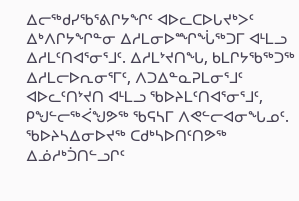ᐃᓕᖅᑯᓯᖃᕐᕕᒋᔭᖏᑦ ᐊᐅᓚᑕᐅᒐᔪᒃᐳᑦ ᐃᒃᐱᒋᔭᖏᓐᓂ ᐃᓱᒪᓂᐅᙱᖔᖅᑐᒥ ᐊᒻᒪᓗ ᐃᓱᒪᑦᑎᐊᕐᓂᕐᒧᑦ. ᐃᓱᒪᔾᔪᑎᖓ, ᑲᒪᒋᔭᖃᖅᑐᖅ ᐃᓱᒪᓕᐅᕆᓂᕐᒥᑦ, ᐱᑐᐃᓐᓇᕈᒪᓂᕐᒧᑦ ᐊᐅᓚᑦᑎᔾᔪᑎ ᐊᒻᒪᓗ ᖃᐅᔨᒪᑦᑎᐊᕐᓂᕐᒧᑦ, ᑭᖑᓪᓕᖅᐹᖑᕗᖅ ᖃᕋᓴᒥ ᐱᕙᓪᓕᐊᓂᖓᓄᑦ. ᖃᐅᔨᓴᐃᓂᐅᔪᖅ ᑕᑯᒃᓴᐅᑎᑦᑎᕗᖅ ᐃᓅᓱᒃᑑᑎᓪᓗᒋᑦ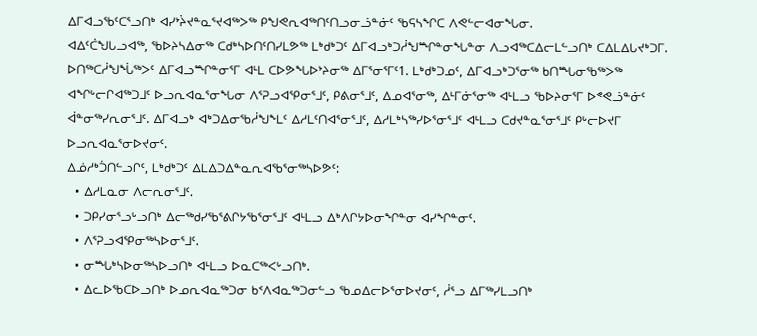ᐃᒥᐊᓗᖃᑦᑕᕐᓗᑎᒃ ᐊᓯᔾᔩᔪᓐᓇᕐᔪᐊᖅᐳᖅ ᑭᖑᕙᕆᐊᖅᑎᑦᑎᓗᓂᓘᓐᓃᑦ ᖃᕋᓴᖏᑕ ᐱᕙᓪᓕᐊᓂᖓᓂ.
ᐊᐃᑦᑖᖑᒐᓗᐊᖅ, ᖃᐅᔨᓴᐃᓂᖅ ᑕᑯᒃᓴᐅᑎᑦᑎᓯᒪᕗᖅ ᒪᒃᑯᒃᑐᑦ ᐃᒥᐊᓗᒃᑐᓲᖑᙱᓐᓂᖓᓐᓂ ᐱᓗᐊᖅᑕᐃᓕᒪᓪᓗᑎᒃ ᑕᐃᒪᐃᒐᔪᒃᑐᒥ. ᐅᑎᖅᑕᓲᖑᖔᖅᐳᑦ ᐃᒥᐊᓗᙱᓐᓂᕐᒥ ᐊᒻᒪ ᑕᐅᕗᖓᐅᔾᔨᓂᖅ ᐃᒥᕐᓂᕐᒥᑦ1. ᒪᒃᑯᒃᑐᓄᑦ, ᐃᒥᐊᓗᒃᑐᕐᓂᖅ ᑲᑎᙵᓂᖃᖅᐳᖅ ᐊᖏᒡᓕᒋᐊᖅᑐᒧᑦ ᐅᓗᕆᐊᓇᕐᓂᖓᓂ ᐱᕐᕈᓗᐊᕿᓂᕐᒧᑦ, ᑭᕕᓂᕐᒧᑦ, ᐃᓄᐊᕐᓂᖅ, ᐃᒻᒥᓃᕐᓂᖅ ᐊᒻᒪᓗ ᖃᐅᔨᓂᕐᒥ ᐅᕝᕙᓘᓐᓃᑦ ᐋᓐᓂᖅᓯᕆᓂᕐᒧᑦ. ᐃᒥᐊᓗᒃ ᐊᒃᑐᐃᓂᖃᓲᖑᖕᒪᑦ ᐃᓱᒪᑦᑎᐊᕐᓂᕐᒧᑦ, ᐃᓱᒪᒃᓴᖅᓯᐅᕐᓂᕐᒧᑦ ᐊᒻᒪᓗ ᑕᑯᔪᓐᓇᕐᓂᕐᒧᑦ ᑭᒡᓕᐅᔪᒥ ᐅᓗᕆᐊᓇᕐᓂᐅᔪᓂᑦ.
ᐃᓅᓱᒃᑑᑎᓪᓗᒋᑦ, ᒪᒃᑯᒃᑐᑦ ᐃᒪᐃᑐᐃᓐᓇᕆᐊᖃᕐᓂᖅᓴᐅᕗᑦ:
  • ᐃᓱᒪᓇᓂ ᐱᓕᕆᓂᕐᒧᑦ.
  • ᑐᑭᓯᓂᕐᓗᒡᓗᑎᒃ ᐃᓕᖅᑯᓯᖃᕐᕕᒋᔭᖃᕐᓂᕐᒧᑦ ᐊᒻᒪᓗ ᐃᒃᐱᒋᔭᐅᓂᖏᓐᓂ ᐊᓯᖏᓐᓂᑦ.
  • ᐱᕐᕈᓗᐊᕿᓂᖅᓴᐅᓂᕐᒧᑦ.
  • ᓂᙵᒃᓴᐅᓂᖅᓴᐅᓗᑎᒃ ᐊᒻᒪᓗ ᐅᓇᑕᖅᐸᒡᓗᑎᒃ.
  • ᐃᓚᐅᖃᑕᐅᓗᑎᒃ ᐅᓄᕆᐊᓇᖅᑐᓂ ᑲᑉᐱᐊᓇᖅᑐᓂᓪᓗ ᖃᓄᐃᓕᐅᕐᓂᐅᔪᓂᑦ, ᓲᕐᓗ ᐃᒥᖅᓯᒪᓗᑎᒃ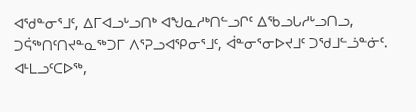ᐊᖁᓐᓂᕐᒧᑦ, ᐃᒥᐊᓗᒡᓗᑎᒃ ᐊᖑᓇᓱᒃᑎᓪᓗᒋᑦ ᐃᖃᓗᒐᓱᒡᓗᑎᓗ, ᑐᕌᖅᑎᑦᑎᔪᓐᓇᖅᑐᒥ ᐱᕐᕈᓗᐊᕿᓂᕐᒧᑦ, ᐋᓐᓂᕐᓂᐅᔪᒧᑦ ᑐᖁᒧᓪᓘᓐᓃᑦ.
ᐊᒻᒪᓗᑦᑕᐅᖅ,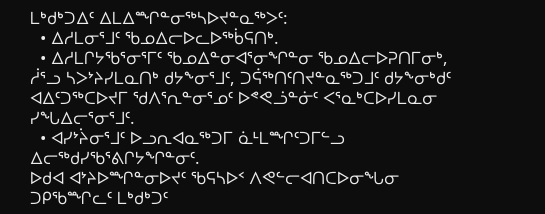ᒪᒃᑯᒃᑐᐃᑦ ᐃᒪᐃᙱᓐᓂᖅᓴᐅᔪᓐᓇᖅᐳᑦ:
  • ᐃᓱᒪᓂᕐᒧᑦ ᖃᓄᐃᓕᐅᓚᐅᖅᑳᕋᑎᒃ.
  • ᐃᓱᒪᒋᔭᖃᕐᓂᕐᒥᑦ ᖃᓄᐃᓐᓂᐊᕐᓂᖏᓐᓂ ᖃᓄᐃᓕᐅᕈᑎᒥᓂᒃ, ᓲᕐᓗ ᓴᐳᔾᔨᓯᒪᓇᑎᒃ ᑯᔭᖕᓂᕐᒧᑦ, ᑐᕌᖅᑎᑦᑎᔪᓐᓇᖅᑐᒧᑦ ᑯᔭᖕᓂᒃᑯᑦ ᐊᐃᑦᑐᖅᑕᐅᔪᒥ ᖁᐱᕐᕆᓐᓂᕐᓄᑦ ᐅᕝᕙᓘᓐᓃᑦ ᐸᕐᓇᒃᑕᐅᓯᒪᓇᓂ ᓯᖓᐃᓕᕐᓂᕐᒧᑦ.
  • ᐊᓯᔾᔩᓂᕐᒧᑦ ᐅᓗᕆᐊᓇᖅᑐᒥ ᓈᒻᒪᙱᑦᑐᒥᓪᓗ ᐃᓕᖅᑯᓯᖃᕐᕕᒋᔭᖏᓐᓂᑦ.
ᐅᑯᐊ ᐊᔾᔨᐅᙱᓐᓂᐅᔪᑦ ᖃᕋᓴᐅᑉ ᐱᕙᓪᓕᐊᑎᑕᐅᓂᖓᓂ ᑐᑭᖃᙱᓚᑦ ᒪᒃᑯᒃᑐᑦ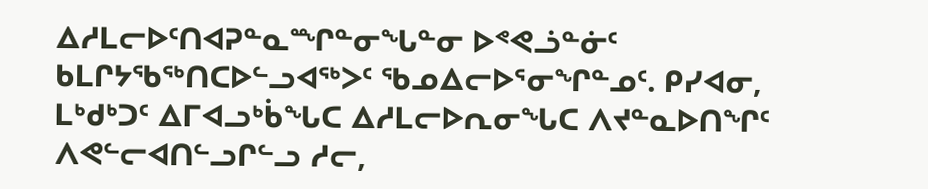ᐃᓱᒪᓕᐅᑦᑎᐊᕈᓐᓇᙱᓐᓂᖓᓐᓂ ᐅᕝᕙᓘᓐᓃᑦ ᑲᒪᒋᔭᖃᖅᑎᑕᐅᓪᓗᐊᖅᐳᑦ ᖃᓄᐃᓕᐅᕐᓂᖏᓐᓄᑦ. ᑭᓯᐊᓂ, ᒪᒃᑯᒃᑐᑦ ᐃᒥᐊᓗᒃᑳᖓᑕ ᐃᓱᒪᓕᐅᕆᓂᖓᑕ ᐱᔪᓐᓇᐅᑎᖏᑦ ᐱᕙᓪᓕᐊᑎᓪᓗᒋᓪᓗ ᓱᓕ,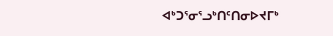ᐊᒃᑐᕐᓂᕐᓗᒃᑎᑦᑎᓂᐅᔪᒥᒃ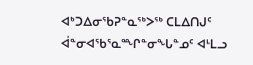ᐊᒃᑐᐃᓂᖃᕈᓐᓇᖅᐳᖅ ᑕᒪᐃᑎᒍᑦ ᐋᓐᓂᐊᖃᕐᓇᙱᓐᓂᖓᓐᓄᑦ ᐊᒻᒪᓗ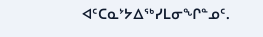ᐊᑦᑕᓇᔾᔭᐃᖅᓯᒪᓂᖏᓐᓄᑦ.